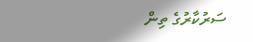ސަރުކާރުގެ ތިން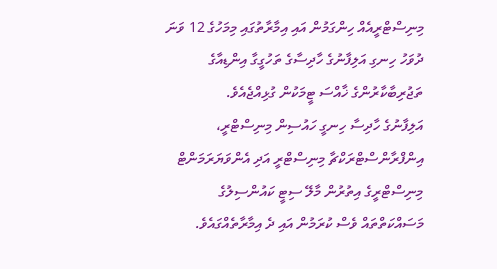މިނިސްޓްރީއެއް ހިންގަމުން އައި އިމާރާތުގައި މިމަހުގެ 12 ވަނަ ދުވަހު ހިނގި އަލިފާނުގެ ހާދިސާގެ ތަހުގީގާ އިންޑިއާގެ ތަޖުރިބާކާރުންގެ ޚާއްސަ ޓީމަކުން ގުޅިއްޖެއެވެ.
އަލިފާނުގެ ހާދިސާ ހިނގީ ހައުސިން މިނިސްޓްރީ، އިންފްރާންސްޓްރަކްޗާ މިނިސްޓްރީ އަދި އެންވަޔަރަމަންޓް މިނިސްޓްރީގެ އިތުރުން މާލޭ ސިޓީ ކައުންސިލުގެ މަސައްކަތްތައް ވެސް ކުރަމުން އައި ދެ އިމާރާތެއްގައެވެ.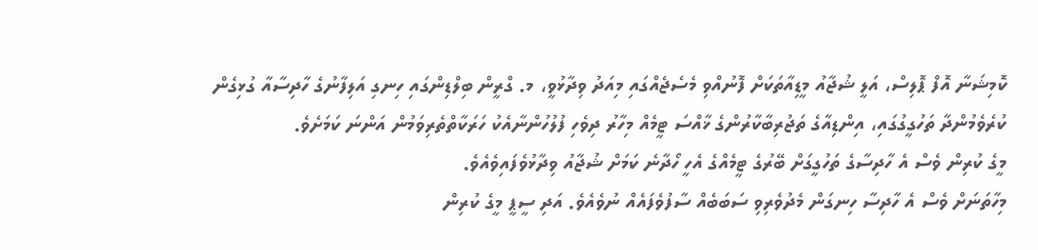ކޮމިޝަނާ އޮފް ޕޮލިސް، އަލީ ޝުޖާއު މީޑިއާތަކަށް ފޮނުއްވި މެސެޖެއްގައި މިއަދު ވިދާޅުވީ، މ. ގްރީން ބިލްޑިންގައި ހިނގި އަލިފާނުގެ ހާދިސާއާ ގުޅިގެން ކުރެވެމުންދާ ތަހުގީގުގައި، އިންޑިއާގެ ތަޖުރިބާކާރުންގެ ޚާއްސަ ޓީމެއް މިހާރު ދިވެހި ފުލުހުންނާއެކު ހަރަކާތްތެރިވަމުން އަންނަ ކަމަށެވެ.
މީގެ ކުރިން ވެސް އެ ހާދިސާގެ ތަހުގީގަށް ބޭރުގެ ޓީމެއްގެ އެހީ ހޯދާނެ ކަމަށް ޝުޖާއު ވިދާޅުވެފައިވެއެވެ.
މިހާތަނަށް ވެސް އެ ހާދިސާ ހިނގަން މެދުވެރިވި ސަބަބެއް ސާފުވެފައެއް ނުވެއެވެ. އަދި ސީޕީ މީގެ ކުރިން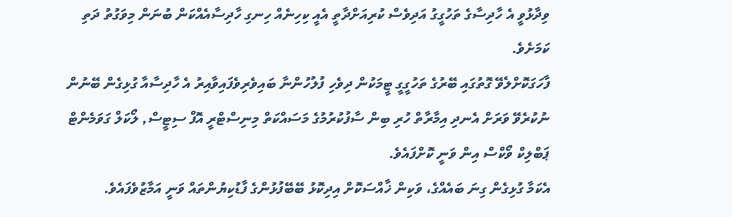ވިދާޅުވީ އެ ހާދިސާގެ ތަހުގީގު އަދިވެސް ކުރިއަށްދާތީ އެއީ ކިހިނެއް ހިނގި ހާދިސާއެއްކަން ބުނަން މިވަގުތު ދަތި ކަމަށެވެ.
ފާހަގަކޮށްލެވޭ ގޮތުގައި ބޭރުގެ ތަހުގީގީ ޓީމަކުން ދިވެހި ފުލުހުންނާ ބައިވެރިވެފައިވާއިރު އެ ހާދިސާއާ ގުޅިގެން ބޭނުން ނުކުރެވޭ ވަރަށް އެނދި އިމާރާތް ހުރި ބިން ސާފުކުރުމުގެ މަސައްކަތް މިނިސްޓްރީ އޮފް ސިޓީސް, ލޯކަލް ގަވަމެންޓް ޕަބްލިކް ވޯކްސް އިން ވަނީ ކޮށްފައެވެ.
އެކަމާ ގުޅިގެން ގިނަ ބައެއްގެ، ވަކިން ޚާއްސަކޮށް އިދިކޮޅު ބޭބޭފުޅުންގެ ފާޑުކިޔުންތައް ވަނީ އަމާޒުވެފައެވެ.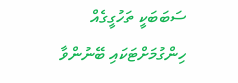ސަބަބަކީ ތަހުގީގެއް ހިންގުމަށްޓަކައި ބޭނުންވާ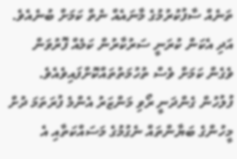ތަނެއް ސާފުކުރުމުގެ މާނައެއް ނެތް ކަމަށް ބުނެއެވެ. އަދި އެކަން ކުރަނީ ސަރުކާރުން ކަމެއް ފޮރުވަން ވެގެން ކަމަށް ވެސް ތުހުމަތުތައްކޮށްފައިވެއެވެ.
ފުލުހުން ގެންދަނީ ރޯވި މަންޒަރު އެންމެ ފުރަތަމަ ދުށް މީހުންގެ ބަޔާންތައް ނެގުމުގެ މަސައްކަތާއި އެ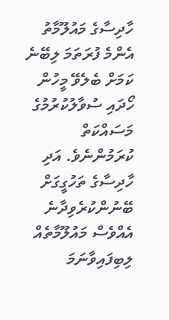ހާދިސާގެ މައުލޫމާތު އެންމެ ފުރަތަމަ ލިބޭނެ ކަމަށް ބެލެވޭ މީހުން ހޯދައި ސުވާލުކުރުމުގެ މަސައްކަތް ކުރަމުންނެވެ. އަދި ހާދިސާގެ ތަހުގީގަށް ބޭނުންކުރެވިދާނެ އެއްވެސް މައުލޫމާތެއް ލިބިފައިވާނަމަ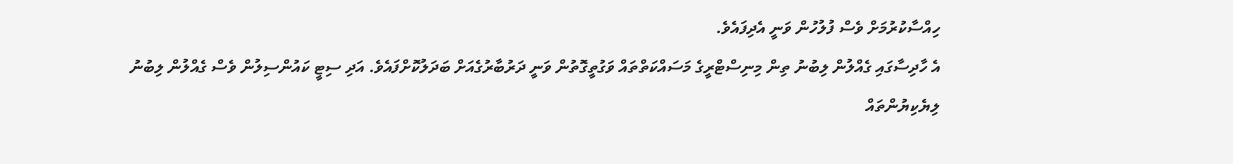ހިއްސާކުރުމަށް ވެސް ފުލުހުން ވަނީ އެދިފައެވެ.
އެ ހާދިސާގައި ގެއްލުން ލިބުނު ތިން މިނިސްޓްރީގެ މަސައްކަތްތައް ވަގުތީގޮތުން ވަނީ ދަރުބާރުގެއަށް ބަދަލުކޮށްފައެވެ. އަދި ސިޓީ ކައުންސިލުން ވެސް ގެއްލުން ލިބުނު ލިޔެކިޔުންތައް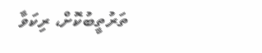ތަރުތީބުކޮށް، ރިކަވާ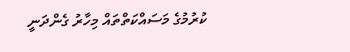ކުރުމުގެ މަސައްކަތްތައް މިހާރު ގެންދަނީ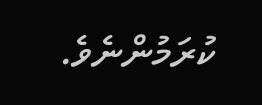ކުރަމުންނެވެ.